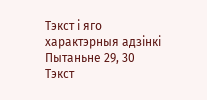Тэкст і яго характэрныя адзінкі
Пытаньне 29, 30
Тэкст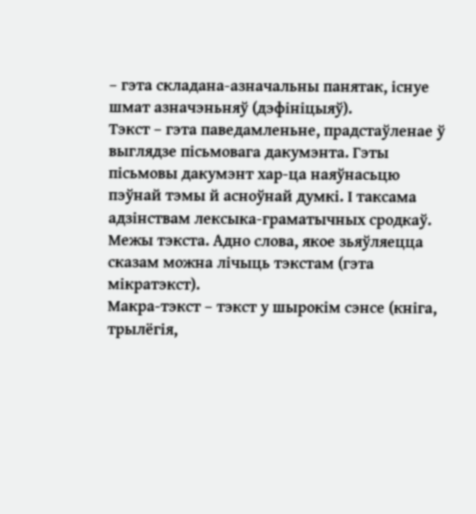– гэта складана-азначальны панятак, існуе шмат азначэньняў (дэфініцыяў).
Тэкст – гэта паведамленьне, прадстаўленае ў выглядзе пісьмовага дакумэнта. Гэты пісьмовы дакумэнт хар-ца наяўнасьцю пэўнай тэмы й асноўнай думкі. І таксама адзінствам лексыка-граматычных сродкаў.
Межы тэкста. Адно слова, якое зьяўляецца сказам можна лічыць тэкстам (гэта мікратэкст).
Макра-тэкст – тэкст у шырокім сэнсе (кніга, трылёгія,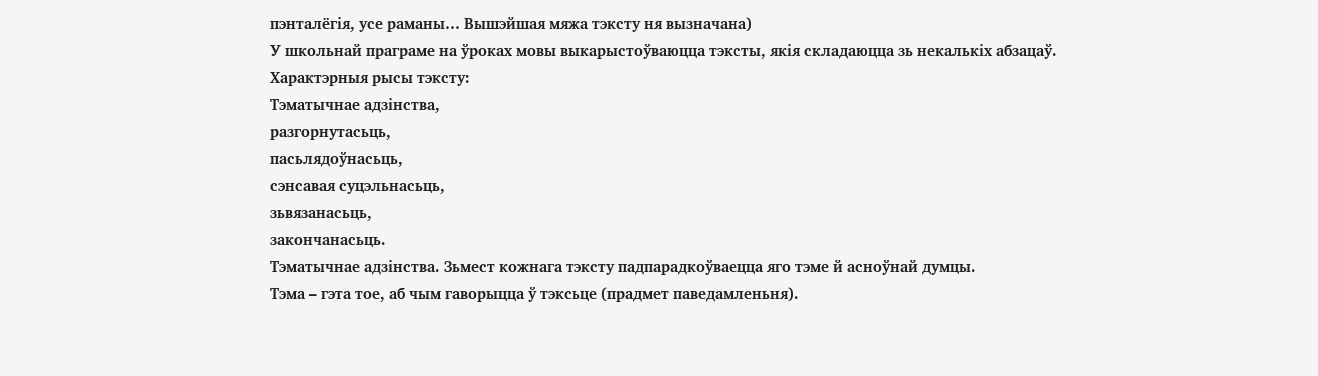пэнталёгія, усе раманы… Вышэйшая мяжа тэксту ня вызначана)
У школьнай праграме на ўроках мовы выкарыстоўваюцца тэксты, якія складаюцца зь некалькіх абзацаў.
Характэрныя рысы тэксту:
Тэматычнае адзінства,
разгорнутасьць,
пасьлядоўнасьць,
сэнсавая суцэльнасьць,
зьвязанасьць,
закончанасьць.
Тэматычнае адзінства. Зьмест кожнага тэксту падпарадкоўваецца яго тэме й асноўнай думцы.
Тэма – гэта тое, аб чым гаворыцца ў тэксьце (прадмет паведамленьня).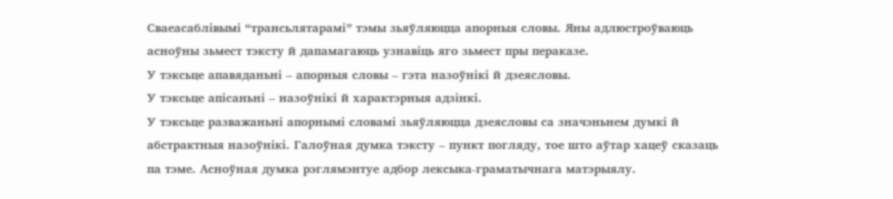Сваеасаблівымі “трансьлятарамі” тэмы зьяўляюцца апорныя словы. Яны адлюстроўваюць асноўны зьмест тэксту й дапамагаюць узнавіць яго зьмест пры пераказе.
У тэксьце апавяданьні – апорныя словы – гэта назоўнікі й дзеясловы.
У тэксьце апісаньні – назоўнікі й характэрныя адзінкі.
У тэксьце разважаньні апорнымі словамі зьяўляюцца дзеясловы са значэньнем думкі й абстрактныя назоўнікі. Галоўная думка тэксту – пункт погляду, тое што аўтар хацеў сказаць па тэме. Асноўная думка рэглямэнтуе адбор лексыка-граматычнага матэрыялу.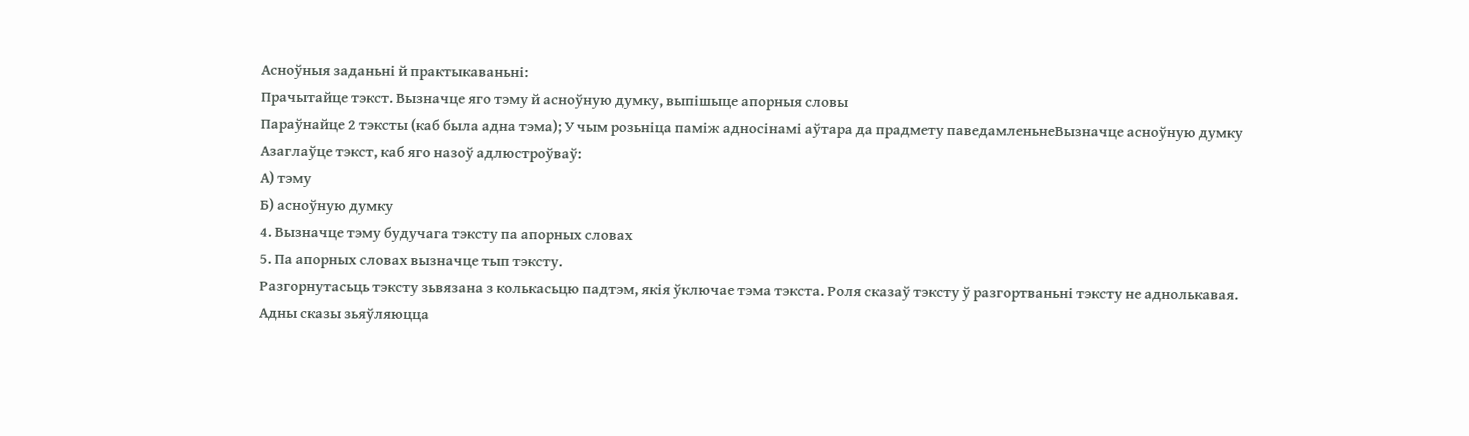Асноўныя заданьні й практыкаваньні:
Прачытайце тэкст. Вызначце яго тэму й асноўную думку, выпішыце апорныя словы
Параўнайце 2 тэксты (каб была адна тэма); У чым розьніца паміж адносінамі аўтара да прадмету паведамленьнеВызначце асноўную думку
Азаглаўце тэкст, каб яго назоў адлюстроўваў:
А) тэму
Б) асноўную думку
4. Вызначце тэму будучага тэксту па апорных словах
5. Па апорных словах вызначце тып тэксту.
Разгорнутасьць тэксту зьвязана з колькасьцю падтэм, якія ўключае тэма тэкста. Роля сказаў тэксту ў разгортваньні тэксту не аднолькавая.
Адны сказы зьяўляюцца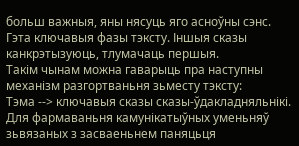больш важныя, яны нясуць яго асноўны сэнс. Гэта ключавыя фазы тэксту. Іншыя сказы канкрэтызуюць, тлумачаць першыя.
Такім чынам можна гаварыць пра наступны механізм разгортваньня зьместу тэксту:
Тэма --> ключавыя сказы сказы-ўдакладняльнікі.
Для фармаваньня камунікатыўных уменьняў зьвязаных з засваеньнем паняцьця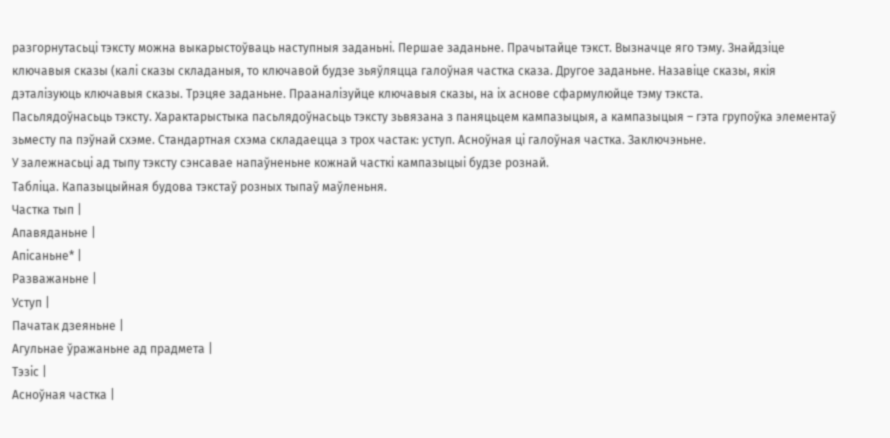разгорнутасьці тэксту можна выкарыстоўваць наступныя заданьні. Першае заданьне. Прачытайце тэкст. Вызначце яго тэму. Знайдзіце ключавыя сказы (калі сказы складаныя, то ключавой будзе зьяўляцца галоўная частка сказа. Другое заданьне. Назавіце сказы, якія дэталізуюць ключавыя сказы. Трэцяе заданьне. Прааналізуйце ключавыя сказы, на іх аснове сфармулюйце тэму тэкста.
Пасьлядоўнасьць тэксту. Характарыстыка пасьлядоўнасьць тэксту зьвязана з паняцьцем кампазыцыя, а кампазыцыя – гэта групоўка элементаў зьместу па пэўнай схэме. Стандартная схэма складаецца з трох частак: уступ. Асноўная ці галоўная частка. Заключэньне.
У залежнасьці ад тыпу тэксту сэнсавае напаўненьне кожнай часткі кампазыцыі будзе рознай.
Табліца. Капазыцыйная будова тэкстаў розных тыпаў маўленьня.
Частка тып |
Апавяданьне |
Апісаньне* |
Разважаньне |
Уступ |
Пачатак дзеяньне |
Агульнае ўражаньне ад прадмета |
Тэзіс |
Асноўная частка |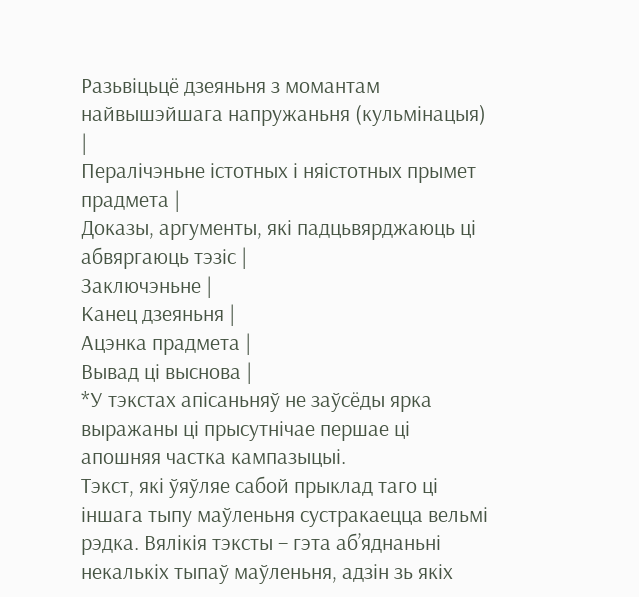Разьвіцьцё дзеяньня з момантам найвышэйшага напружаньня (кульмінацыя) |
Пералічэньне істотных і няістотных прымет прадмета |
Доказы, аргументы, які падцьвярджаюць ці абвяргаюць тэзіс |
Заключэньне |
Канец дзеяньня |
Ацэнка прадмета |
Вывад ці выснова |
*У тэкстах апісаньняў не заўсёды ярка выражаны ці прысутнічае першае ці апошняя частка кампазыцыі.
Тэкст, які ўяўляе сабой прыклад таго ці іншага тыпу маўленьня сустракаецца вельмі рэдка. Вялікія тэксты – гэта аб’яднаньні некалькіх тыпаў маўленьня, адзін зь якіх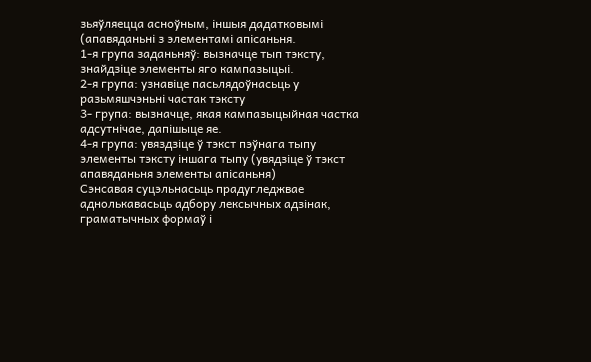зьяўляецца асноўным, іншыя дадатковымі (апавяданьні з элементамі апісаньня.
1-я група заданьняў: вызначце тып тэксту, знайдзіце элементы яго кампазыцыі.
2-я група: узнавіце пасьлядоўнасьць у разьмяшчэньні частак тэксту
3- група: вызначце, якая кампазыцыйная частка адсутнічае, дапішыце яе.
4-я група: увяздзіце ў тэкст пэўнага тыпу элементы тэксту іншага тыпу (увядзіце ў тэкст апавяданьня элементы апісаньня)
Сэнсавая суцэльнасьць прадугледжвае аднолькавасьць адбору лексычных адзінак, граматычных формаў і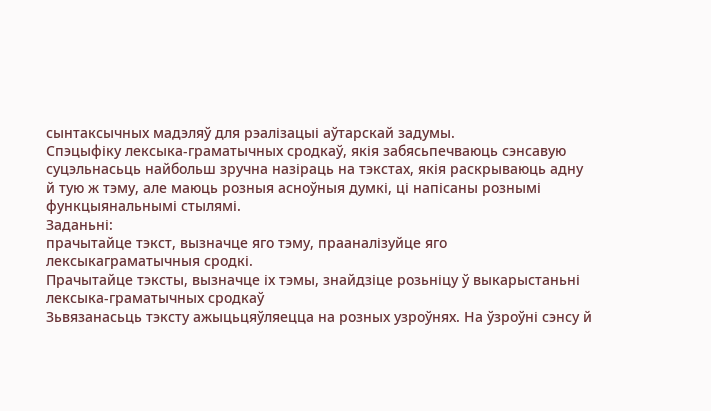сынтаксычных мадэляў для рэалізацыі аўтарскай задумы.
Спэцыфіку лексыка-граматычных сродкаў, якія забясьпечваюць сэнсавую суцэльнасьць найбольш зручна назіраць на тэкстах, якія раскрываюць адну й тую ж тэму, але маюць розныя асноўныя думкі, ці напісаны рознымі функцыянальнымі стылямі.
Заданьні:
прачытайце тэкст, вызначце яго тэму, прааналізуйце яго лексыкаграматычныя сродкі.
Прачытайце тэксты, вызначце іх тэмы, знайдзіце розьніцу ў выкарыстаньні лексыка-граматычных сродкаў
Зьвязанасьць тэксту ажыцьцяўляецца на розных узроўнях. На ўзроўні сэнсу й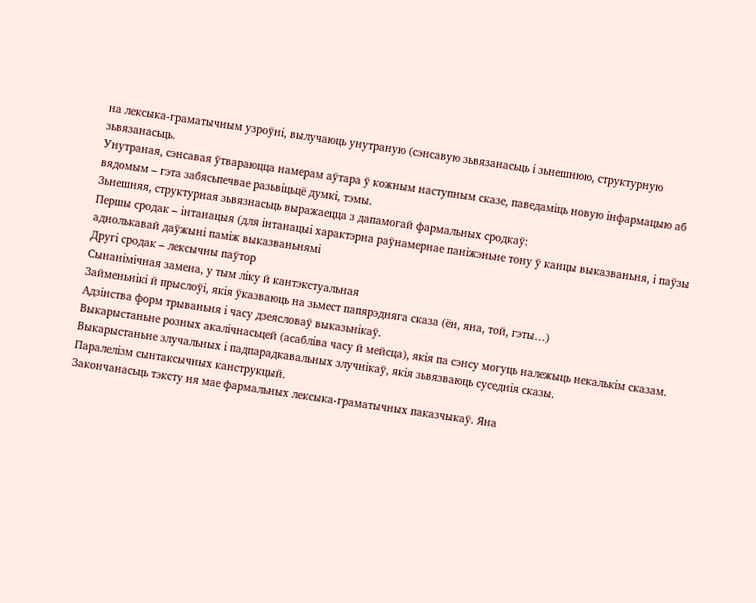на лексыка-граматычным узроўні, вылучаюць унутраную (сэнсавую зьвязанасьць і зьнешнюю, структурную зьвязанасьць.
Унутраная, сэнсавая ўтвараюцца намерам аўтара ў кожным наступным сказе, паведаміць новую інфармацыю аб вядомым – гэта забясьпечвае разьвіцьцё думкі, тэмы.
Зьнешняя, структурная зьвязнасьць выражаецца з дапамогай фармальных сродкаў:
Першы сродак – інтанацыя (для інтанацыі характэрна раўнамернае паніжэньне тону ў канцы выказваньня, і паўзы аднолькавай даўжыні паміж выказваньнямі
Другі сродак – лексычны паўтор
Сынанімічная замена, у тым ліку й кантэкстуальная
Займеньнікі й прыслоўі, якія ўказваюць на зьмест папярэдняга сказа (ён, яна, той, гэты…)
Адзінства форм трываньня і часу дзеясловаў выказьнікаў.
Выкарыстаньне розных акалічнасьцей (асабліва часу й мейсца), якія па сэнсу могуць належыць некалькім сказам.
Выкарыстаньне злучальных і падпарадкавальных злучнікаў, якія зьвязваюць суседнія сказы.
Паралелізм сынтаксычных канструкцый.
Закончанасьць тэксту ня мае фармальных лексыка-граматычных паказчыкаў. Яна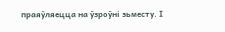праяўляецца на ўзроўні зьместу. І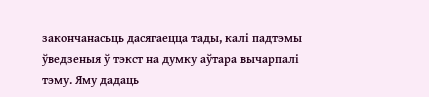закончанасьць дасягаецца тады, калі падтэмы ўведзеныя ў тэкст на думку аўтара вычарпалі тэму. Яму дадаць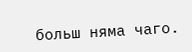больш няма чаго.